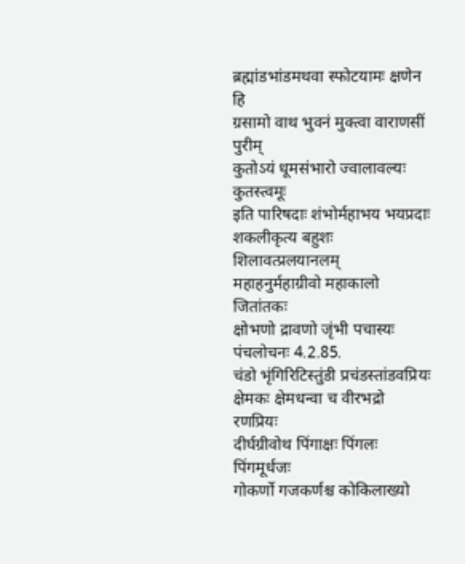ब्रह्मांडभांडमथवा स्फोटयामः क्षणेन हि
ग्रसामो वाथ भुवनं मुक्त्वा वाराणसीं पुरीम्
कुतोऽयं धूमसंभारो ज्वालावल्यः कुतस्त्वमूः
इति पारिषदाः शंभोर्महाभय भयप्रदाः
शकलीकृत्य बहुशः शिलावत्प्रलयानलम्
महाहनुर्महाग्रीवो महाकालो जितांतकः
क्षोभणो द्रावणो जृंभी पचास्यः पंचलोचनः 4.2.85.
चंडो भृंगिरिटिस्तुंडी प्रचंडस्तांडवप्रियः
क्षेमकः क्षेमधन्वा च वीरभद्रो रणप्रियः
दीर्घग्रीवोथ पिंगाक्षः पिंगलः पिंगमूर्धजः
गोकर्णो गजकर्णश्च कोकिलाख्यो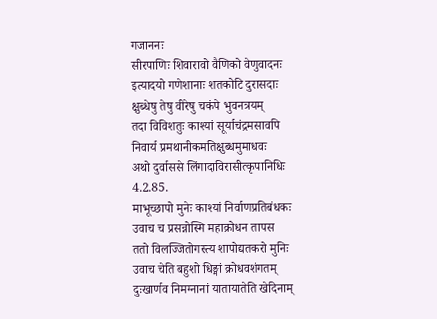गजाननः
सीरपाणिः शिवारावो वैणिको वेणुवादनः
इत्यादयो गणेशानाः शतकोटि दुरासदाः
क्षुब्धेषु तेषु वीरेषु चकंपे भुवनत्रयम्
तदा विविशतुः काश्यां सूर्याचंद्रमसावपि
निवार्य प्रमथानीकमतिक्षुब्धमुमाधवः
अथो दुर्वाससे लिंगादाविरासीत्कृपानिधिः 4.2.85.
माभूच्छापो मुनेः काश्यां निर्वाणप्रतिबंधकः
उवाच च प्रसन्नोस्मि महाक्रोधन तापस
ततो विलज्जितोगस्त्य शापोद्यतकरो मुनिः
उवाच चेति बहुशो धिङ्मां क्रोधवशंगतम्
दुःखार्णव निमग्नानां यातायातेति खेदिनाम्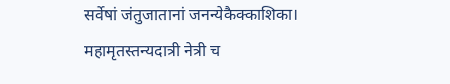सर्वेषां जंतुजातानां जनन्येकैक्काशिका। महामृतस्तन्यदात्री नेत्री च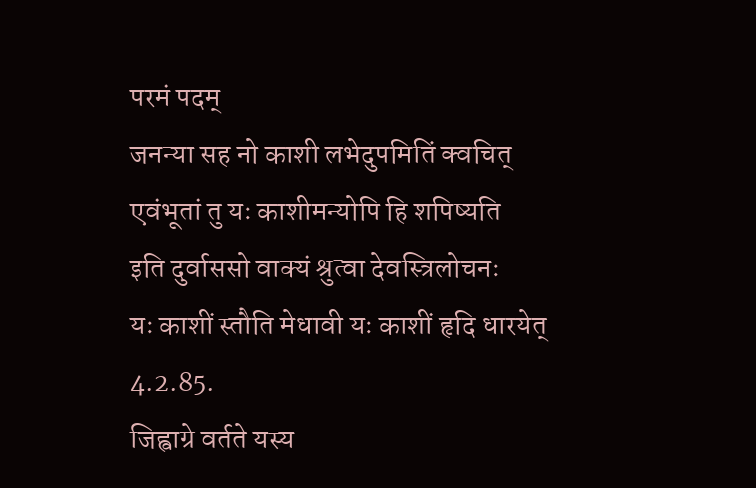परमं पदम्
जनन्या सह नो काशी लभेदुपमितिं क्वचित्
एवंभूतां तु यः काशीमन्योपि हि शपिष्यति
इति दुर्वाससो वाक्यं श्रुत्वा देवस्त्रिलोचनः
यः काशीं स्तौति मेधावी यः काशीं हृदि धारयेत् 4.2.85.
जिह्वाग्रे वर्तते यस्य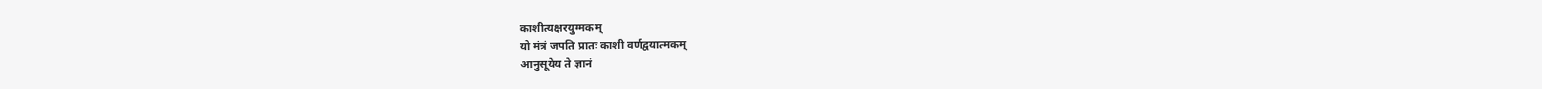काशीत्यक्षरयुग्मकम्
यो मंत्रं जपति प्रातः काशी वर्णद्वयात्मकम्
आनुसूयेय ते ज्ञानं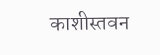काशीस्तवन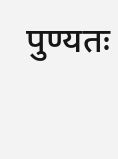पुण्यतः